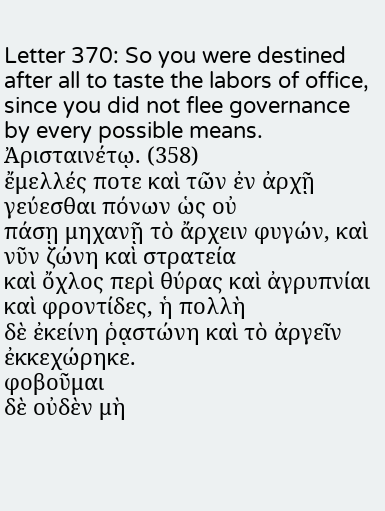Letter 370: So you were destined after all to taste the labors of office, since you did not flee governance by every possible means.
Ἀρισταινέτῳ. (358)
ἔμελλές ποτε καὶ τῶν ἐν ἀρχῇ γεύεσθαι πόνων ὡς οὐ
πάσῃ μηχανῇ τὸ ἄρχειν φυγών, καὶ νῦν ζώνη καὶ στρατεία
καὶ ὄχλος περὶ θύρας καὶ ἀγρυπνίαι καὶ φροντίδες, ἡ πολλὴ
δὲ ἐκείνη ῥᾳστώνη καὶ τὸ ἀργεῖν ἐκκεχώρηκε.
φοβοῦμαι
δὲ οὐδὲν μὴ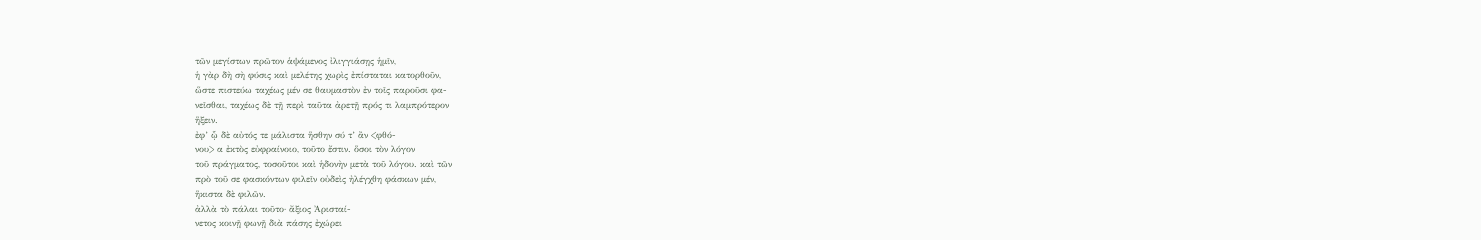τῶν μεγίστων πρῶτον ἁψάμενος ἰλιγγιάσῃς ἡμῖν,
ἡ γὰρ δὴ σὴ φύσις καὶ μελέτης χωρὶς ἐπίσταται κατορθοῦν,
ὥστε πιστεύω ταχέως μέν σε θαυμαστὸν ἐν τοῖς παροῦσι φα-
νεῖσθαι, ταχέως δὲ τῇ περὶ ταῦτα ἀρετῇ πρός τι λαμπρότερον
ἥξειν.
ἐφ’ ᾧ δὲ αὐτός τε μάλιστα ἥσθην σύ τ’ ἂν <φθό-
νου> α ἐκτὸς εὐφραίνοιο, τοῦτο ἔστιν. ὅσοι τὸν λόγον
τοῦ πράγματος, τοσοῦτοι καὶ ἡδονὴν μετὰ τοῦ λόγου. καὶ τῶν
πρὸ τοῦ σε φασκόντων φιλεῖν οὐδεὶς ἠλέγχθη φάσκων μέν,
ἥκιστα δὲ φιλῶν.
ἀλλὰ τὸ πάλαι τοῦτο· ἄξιος Ἀρισταί-
νετος κοινῇ φωνῇ διὰ πάσης ἐχώρει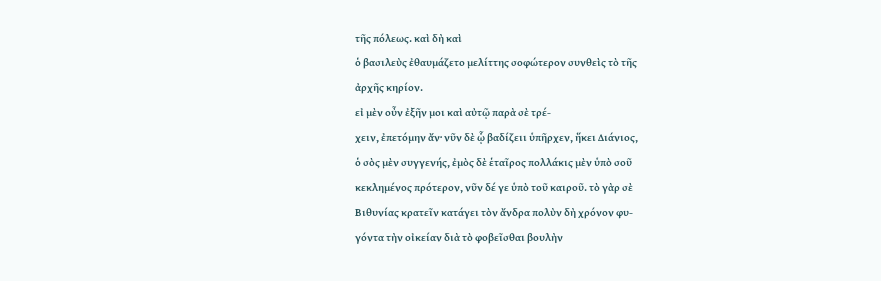τῆς πόλεως. καὶ δὴ καὶ
ὁ βασιλεὺς ἐθαυμάζετο μελίττης σοφώτερον συνθεὶς τὸ τῆς
ἀρχῆς κηρίον.
εἰ μὲν οὖν ἐξῆν μοι καὶ αὐτῷ παρὰ σὲ τρέ-
χειν, ἐπετόμην ἄν· νῦν δὲ ᾧ βαδίζειι ὑπῆρχεν, ἥκει Διάνιος,
ὁ σὸς μὲν συγγενής, ἐμὸς δὲ ἑταῖρος πολλάκις μὲν ὑπὸ σοῦ
κεκλημένος πρότερον, νῦν δέ γε ὑπὸ τοῦ καιροῦ. τὸ γὰρ σὲ
Βιθυνίας κρατεῖν κατάγει τὸν ἄνδρα πολὺν δὴ χρόνον φυ-
γόντα τὴν οἰκείαν διὰ τὸ φοβεῖσθαι βουλὴν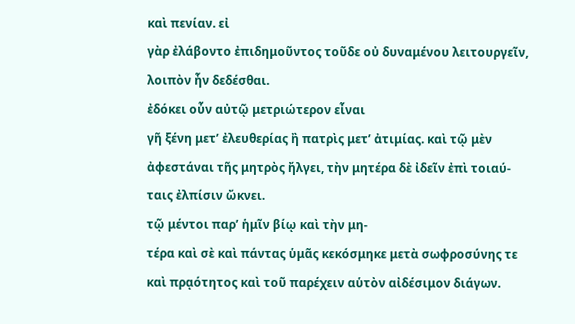καὶ πενίαν. εἰ
γὰρ ἐλάβοντο ἐπιδημοῦντος τοῦδε οὐ δυναμένου λειτουργεῖν,
λοιπὸν ἦν δεδέσθαι.
ἐδόκει οὖν αὐτῷ μετριώτερον εἶναι
γῆ ξένη μετ’ ἐλευθερίας ἢ πατρὶς μετ’ ἀτιμίας. καὶ τῷ μὲν
ἀφεστάναι τῆς μητρὸς ἤλγει, τὴν μητέρα δὲ ἰδεῖν ἐπὶ τοιαύ-
ταις ἐλπίσιν ὤκνει.
τῷ μέντοι παρ’ ἡμῖν βίῳ καὶ τὴν μη-
τέρα καὶ σὲ καὶ πάντας ὑμᾶς κεκόσμηκε μετὰ σωφροσύνης τε
καὶ πρᾳότητος καὶ τοῦ παρέχειν αὑτὸν αἰδέσιμον διάγων.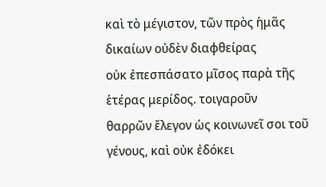καὶ τὸ μέγιστον, τῶν πρὸς ἡμᾶς δικαίων οὐδὲν διαφθείρας
οὐκ ἐπεσπάσατο μῖσος παρὰ τῆς ἑτέρας μερίδος. τοιγαροῦν
θαρρῶν ἔλεγον ὡς κοινωνεῖ σοι τοῦ γένους, καὶ οὐκ ἐδόκει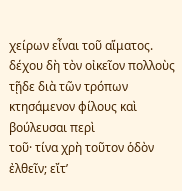χείρων εἶναι τοῦ αἵματος.
δέχου δὴ τὸν οἰκεῖον πολλοὺς
τῇδε διὰ τῶν τρόπων κτησάμενον φίλους καὶ βούλευσαι περὶ
τοῦ· τίνα χρὴ τοῦτον ὁδὸν ἐλθεῖν; εἴτ’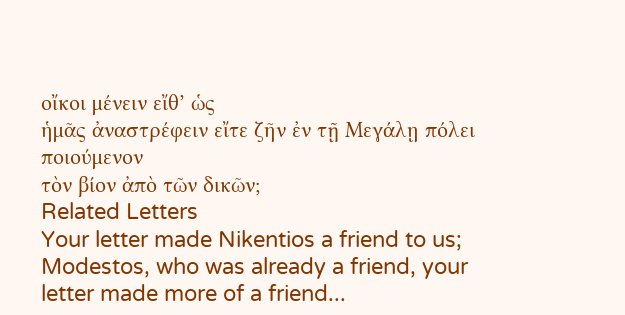οἴκοι μένειν εἴθ’ ὡς
ἡμᾶς ἀναστρέφειν εἴτε ζῆν ἐν τῇ Μεγάλῃ πόλει ποιούμενον
τὸν βίον ἀπὸ τῶν δικῶν;
Related Letters
Your letter made Nikentios a friend to us; Modestos, who was already a friend, your letter made more of a friend...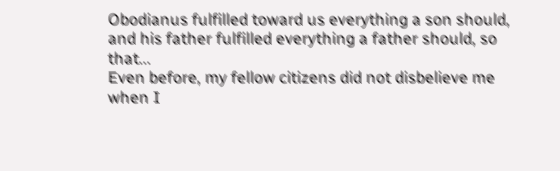Obodianus fulfilled toward us everything a son should, and his father fulfilled everything a father should, so that...
Even before, my fellow citizens did not disbelieve me when I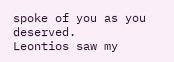spoke of you as you deserved.
Leontios saw my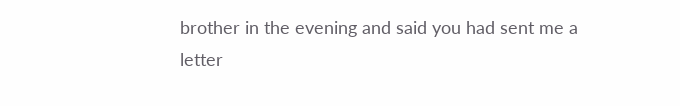brother in the evening and said you had sent me a letter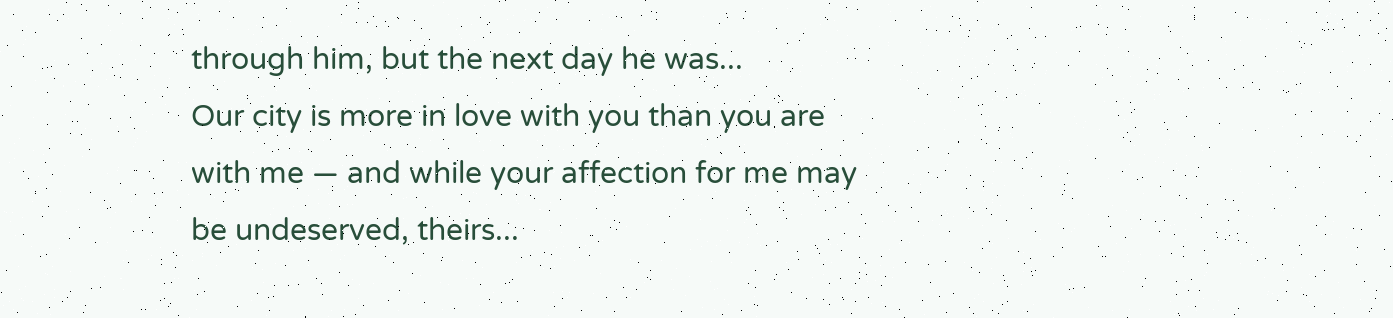through him, but the next day he was...
Our city is more in love with you than you are with me — and while your affection for me may be undeserved, theirs...